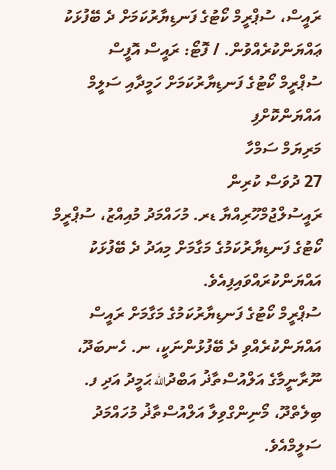ރައީސް، ސުޕްރީމް ކޯޓުގެ ފަނޑިޔާރުކަމަށް ދެ ބޭފުޅަކު ޢައްޔަންކުރެއްވުން. / ފޮޓޯ: ރައީސް އޮފީސް
ސުޕްރީމް ކޯޓުގެ ފަނޑިޔާރުކަމަށް ހަމީދާއި ސަލީމް އައްޔަންކޮށްފި
މަރިޔަމް ސަމްހާ
27 ދުވަސް ކުރިން
ރައީސުލްޖުމްހޫރިއްޔާ ޑރ. މުހައްމަދު މުއިއްޒު، ސުޕްރީމް ކޯޓުގެ ފަނޑިޔާރުކަމުގެ މަގާމަށް މިއަދު ދެ ބޭފުޅަކު އައްޔަންކުރައްވައިފިއެވެ.
ސުޕްރީމް ކޯޓުގެ ފަނޑިޔާރުކަމުގެ މަގާމަށް ރައީސް އައްޔަންކުރެއްވި ދެ ބޭފުޅުންނަކީ، ނ. ހެނބަދޫ، ނޫރާނީމާގެ އަލްއުސްތާޛު އަބްދުالله ޙަމީދު އަދި ފ. ބިލެތްދޫ، މޯނިންގްވިލާ އަލްއުސްތާޛު މުހައްމަދު ސަލީމްއެވެ.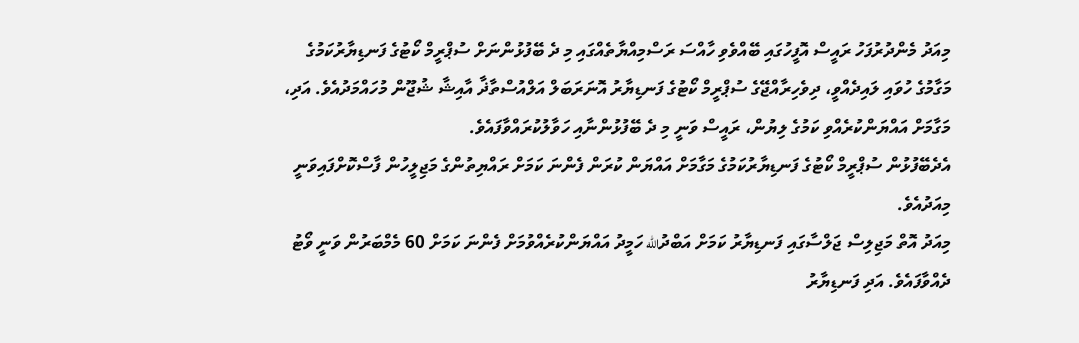މިއަދު މެންދުރުފަހު ރައީސް އޮފީހުގައި ބޭއްވެވި ހާއްސަ ރަސްމިއްޔާތެއްގައި މި ދެ ބޭފުޅުންނަށް ސުޕްރީމް ކޯޓުގެ ފަނޑިޔާރުކަމުގެ މަގާމުގެ ހުވައި ލައިދެއްވީ، ދިވެހިރާއްޖޭގެ ސުޕްރީމް ކޯޓުގެ ފަނޑިޔާރު އޮނަރަބަލް އަލްއުސްތާޛާ އާއިޝާ ޝުޖޫން މުހައްމަދުއެވެ. އަދި، މަގާމަށް އައްޔަންކުރެއްވި ކަމުގެ ލިޔުން، ރައީސް ވަނީ މި ދެ ބޭފުޅުންނާއި ހަވާލުކުރައްވާފައެވެ.
އެދެބޭފުޅުން ސުޕްރީމް ކޯޓުގެ ފަނޑިޔާރުކަމުގެ މަގާމަށް އައްޔަން ކުރަން ފެންނަ ކަމަށް ރައްޔިތުންގެ މަޖިލީހުން ފާސްކޮށްފައިވަނީ މިއަދުއެވެ.
މިއަދު އޮތް މަޖިލިސް ޖަލްސާގައި ފަނޑިޔާރު ކަމަށް އަބްދުالله ހަމީދު އައްޔަންކުރެއްވުމަށް ފެންނަ ކަމަށް 60 މެމްބަރުން ވަނީ ވޯޓު ދެއްވާފައެވެ. އަދި ފަނޑިޔާރު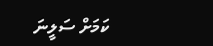ކަމަށް ސަލީނަ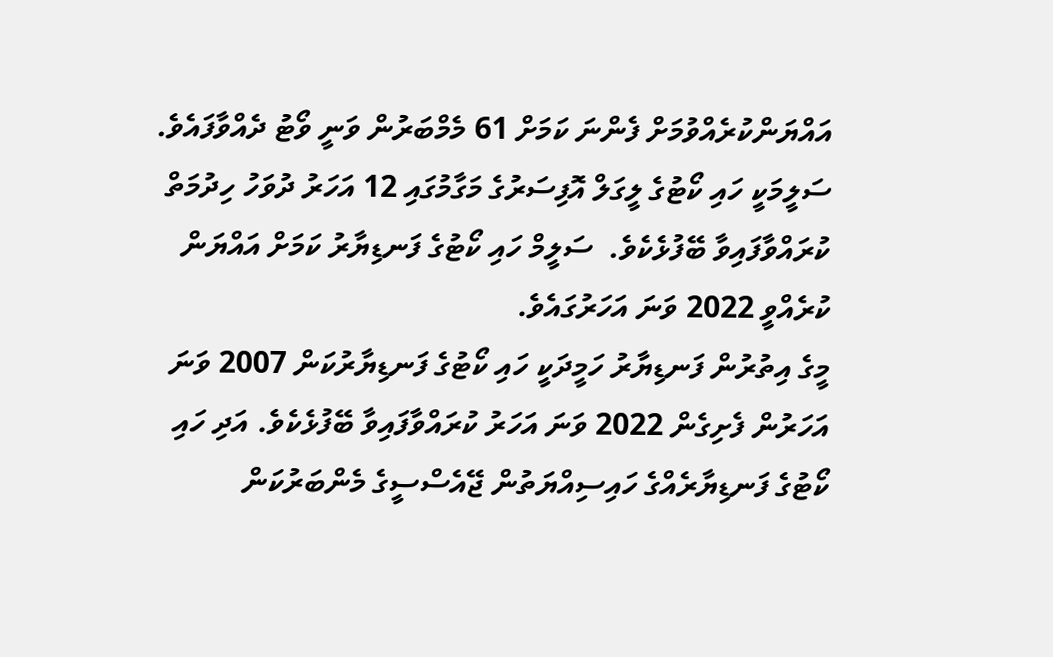އައްޔަންކުރެއްވުމަށް ފެންނަ ކަމަށް 61 މެމްބަރުން ވަނީ ވޯޓު ދެއްވާފައެވެ.
ސަލީމަކީ ހައި ކޯޓުގެ ލީގަލް އޮފިސަރުގެ މަގާމުގައި 12 އަހަރު ދުވަހު ހިދުމަތް ކުރައްވާފައިވާ ބޭފުޅެކެވެ.  ސަލީމް ހައި ކޯޓުގެ ފަނޑިޔާރު ކަމަށް އައްޔަން ކުރެއްވީ 2022 ވަނަ އަހަރުގައެވެ.
މީގެ އިތުރުން ފަނޑިޔާރު ހަމީދަކީ ހައި ކޯޓުގެ ފަނޑިޔާރުކަން 2007 ވަނަ އަހަރުން ފެށިގެން 2022 ވަނަ އަހަރު ކުރައްވާފައިވާ ބޭފުޅެކެވެ. އަދި ހައި ކޯޓުގެ ފަނޑިޔާރެއްގެ ހައިސިއްޔަތުން ޖޭއެސްސީގެ މެންބަރުކަން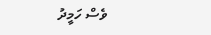ވެސް ހަމީދު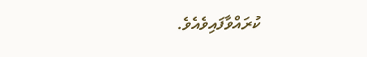ކުރައްވާފައިވެއެވެ.